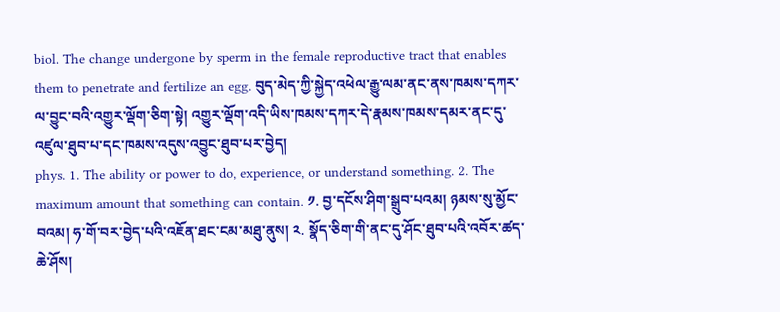biol. The change undergone by sperm in the female reproductive tract that enables them to penetrate and fertilize an egg. བུད་མེད་ཀྱི་སྐྱེད་འཕེལ་རྒྱུ་ལམ་ནང་ནས་ཁམས་དཀར་ལ་བྱུང་བའི་འགྱུར་ལྡོག་ཅིག་སྟེ། འགྱུར་ལྡོག་འདི་ཡིས་ཁམས་དཀར་དེ་རྣམས་ཁམས་དམར་ནང་དུ་འཛུལ་ཐུབ་པ་དང་ཁམས་འདུས་འབྱུང་ཐུབ་པར་བྱེད།
phys. 1. The ability or power to do, experience, or understand something. 2. The maximum amount that something can contain. ༡. བྱ་དངོས་ཤིག་སྒྲུབ་པའམ། ཉམས་སུ་མྱོང་བའམ། ཧ་གོ་བར་བྱེད་པའི་འཇོན་ཐང་ངམ་མཐུ་ནུས། ༢. སྣོད་ཅིག་གི་ནང་དུ་ཤོང་ཐུབ་པའི་འབོར་ཚད་ཆེ་ཤོས།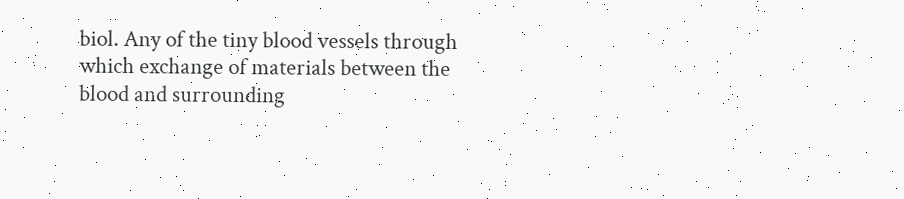biol. Any of the tiny blood vessels through which exchange of materials between the blood and surrounding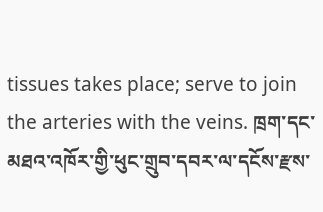tissues takes place; serve to join the arteries with the veins. ཁྲག་དང་མཐའ་འཁོར་གྱི་ཕུང་གྲུབ་དབར་ལ་དངོས་རྫས་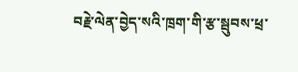བརྗེ་ལེན་བྱེད་སའི་ཁྲག་གི་རྩ་སྦུབས་ཕྲ་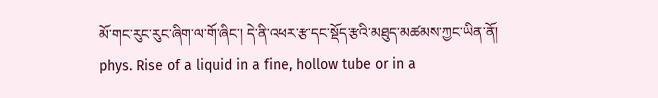མོ་གང་རུང་རུང་ཞིག་ལ་གོ་ཞིང་། དེ་ནི་འཕར་རྩ་དང་སྡོད་རྩའི་མཐུད་མཚམས་ཀྱང་ཡིན་ནོ།
phys. Rise of a liquid in a fine, hollow tube or in a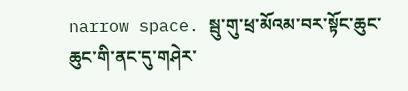narrow space. སྦུ་གུ་ཕྲ་མོའམ་བར་སྟོང་ཆུང་ཆུང་གི་ནང་དུ་གཤེར་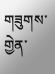གཟུགས་གྱེན་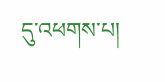དུ་འཕགས་པ།